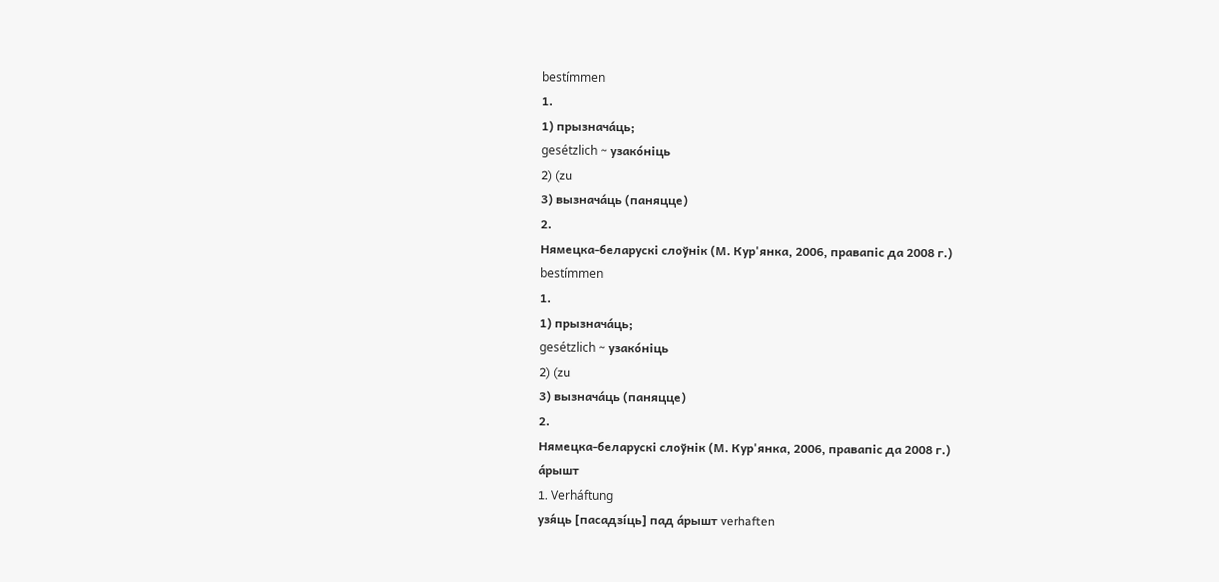bestímmen
1.
1) прызнача́ць;
gesétzlich ~ узако́ніць
2) (zu
3) вызнача́ць (паняцце)
2.
Нямецка-беларускі слоўнік (М. Кур'янка, 2006, правапіс да 2008 г.)
bestímmen
1.
1) прызнача́ць;
gesétzlich ~ узако́ніць
2) (zu
3) вызнача́ць (паняцце)
2.
Нямецка-беларускі слоўнік (М. Кур'янка, 2006, правапіс да 2008 г.)
а́рышт
1. Verháftung
узя́ць [пасадзі́ць] пад а́рышт verhaften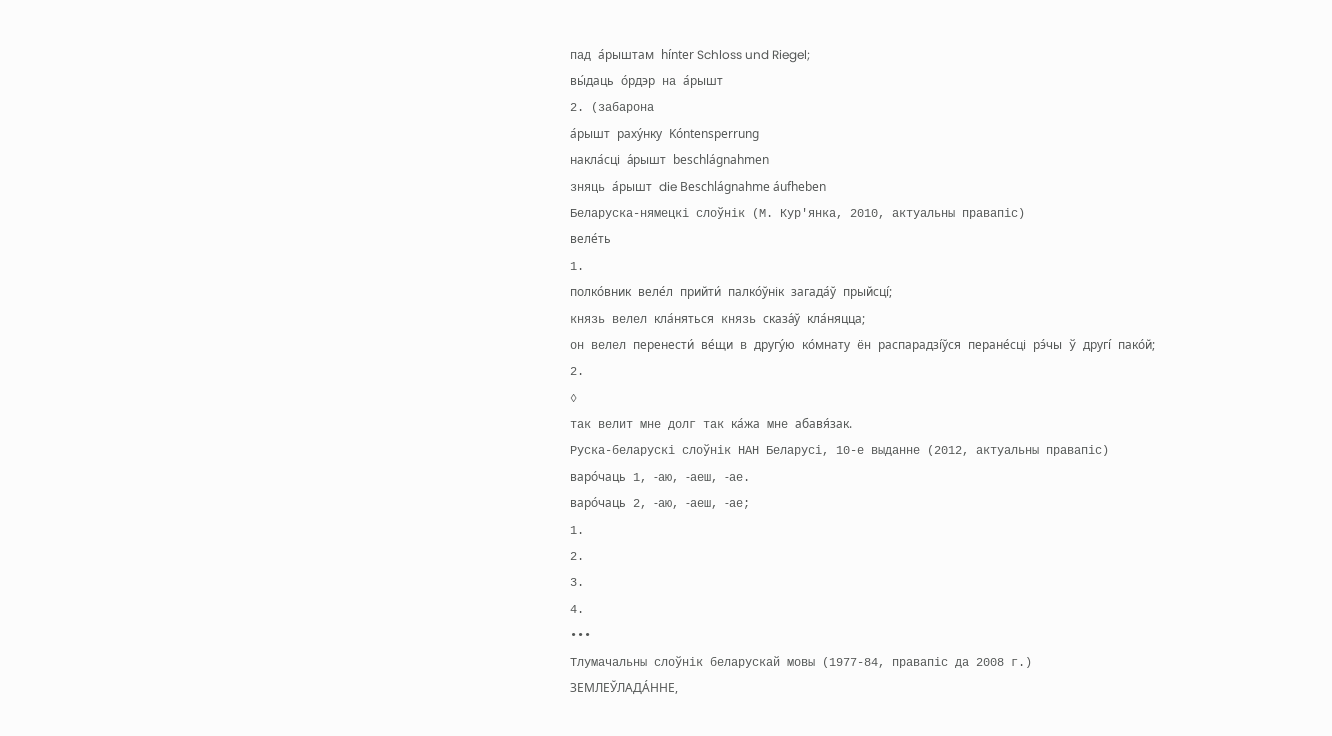пад а́рыштам hínter Schloss und Riegel;
вы́даць о́рдэр на а́рышт
2. (забарона
а́рышт раху́нку Kóntensperrung
накла́сці а́рышт beschlágnahmen
зняць а́рышт die Beschlágnahme áufheben
Беларуска-нямецкі слоўнік (М. Кур'янка, 2010, актуальны правапіс)
веле́ть
1.
полко́вник веле́л прийти́ палко́ўнік загада́ў прыйсці́;
князь велел кла́няться князь сказа́ў кла́няцца;
он велел перенести́ ве́щи в другу́ю ко́мнату ён распарадзі́ўся перане́сці рэ́чы ў другі́ пако́й;
2.
◊
так велит мне долг так ка́жа мне абавя́зак.
Руска-беларускі слоўнік НАН Беларусі, 10-е выданне (2012, актуальны правапіс)
варо́чаць 1, ‑аю, ‑аеш, ‑ае.
варо́чаць 2, ‑аю, ‑аеш, ‑ае;
1.
2.
3.
4.
•••
Тлумачальны слоўнік беларускай мовы (1977-84, правапіс да 2008 г.)
ЗЕМЛЕЎЛАДА́ННЕ,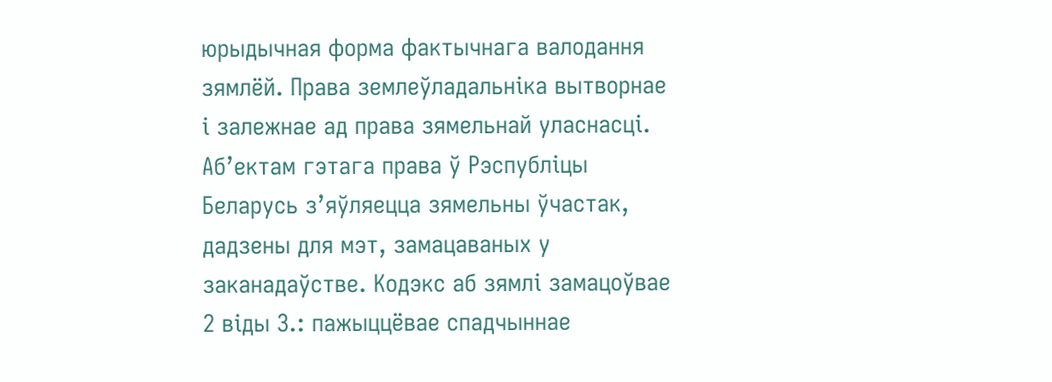юрыдычная форма фактычнага валодання зямлёй. Права землеўладальніка вытворнае і залежнае ад права зямельнай уласнасці.
Аб’ектам гэтага права ў Рэспубліцы Беларусь з’яўляецца зямельны ўчастак, дадзены для мэт, замацаваных у заканадаўстве. Кодэкс аб зямлі замацоўвае 2 віды З.: пажыццёвае спадчыннае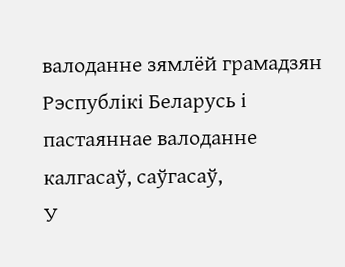валоданне зямлёй грамадзян Рэспублікі Беларусь і пастаяннае валоданне калгасаў, саўгасаў,
У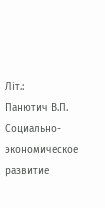Літ.:
Панютич В.П. Социально-экономическое развитие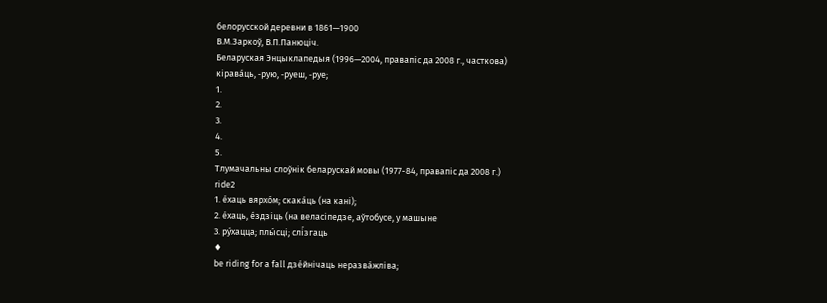белорусской деревни в 1861—1900
В.М.Заркоў, В.П.Панюціч.
Беларуская Энцыклапедыя (1996—2004, правапіс да 2008 г., часткова)
кірава́ць, ‑рую, ‑руеш, ‑руе;
1.
2.
3.
4.
5.
Тлумачальны слоўнік беларускай мовы (1977-84, правапіс да 2008 г.)
ride2
1. е́хаць вярхо́м; скака́ць (на кані);
2. е́хаць, е́здзіць (на веласіпедзе, аўтобусе, у машыне
3. ру́хацца; плы́сці; слі́згаць
♦
be riding for a fall дзе́йнічаць неразва́жліва;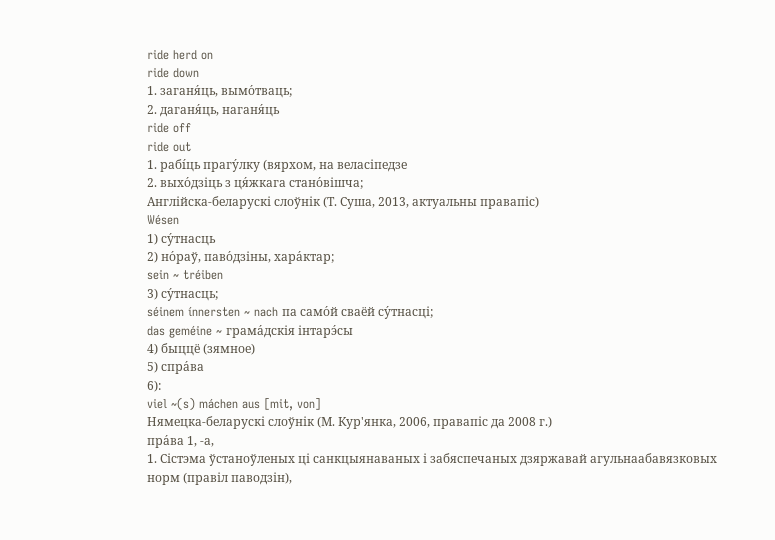ride herd on
ride down
1. заганя́ць, вымо́тваць;
2. даганя́ць, наганя́ць
ride off
ride out
1. рабі́ць прагу́лку (вярхом, на веласіпедзе
2. выхо́дзіць з ця́жкага стано́вішча;
Англійска-беларускі слоўнік (Т. Суша, 2013, актуальны правапіс)
Wésen
1) су́тнасць
2) но́раў, паво́дзіны, хара́ктар;
sein ~ tréiben
3) су́тнасць;
séinem ínnersten ~ nach па само́й сваёй су́тнасці;
das geméine ~ грама́дскія інтарэ́сы
4) быццё (зямное)
5) спра́ва
6):
viel ~(s) máchen aus [mit, von]
Нямецка-беларускі слоўнік (М. Кур'янка, 2006, правапіс да 2008 г.)
пра́ва 1, ‑а,
1. Сістэма ўстаноўленых ці санкцыянаваных і забяспечаных дзяржавай агульнаабавязковых норм (правіл паводзін),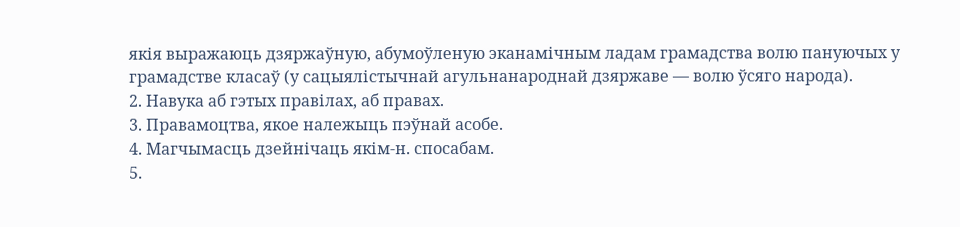якія выражаюць дзяржаўную, абумоўленую эканамічным ладам грамадства волю пануючых у грамадстве класаў (у сацыялістычнай агульнанароднай дзяржаве — волю ўсяго народа).
2. Навука аб гэтых правілах, аб правах.
3. Правамоцтва, якое належыць пэўнай асобе.
4. Магчымасць дзейнічаць якім‑н. спосабам.
5.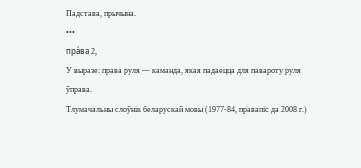Падстава, прычына.
•••
пра́ва 2,
У выразе: права руля — каманда, якая падаецца для павароту руля ўправа.
Тлумачальны слоўнік беларускай мовы (1977-84, правапіс да 2008 г.)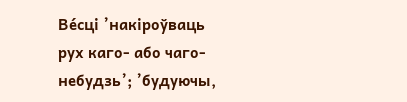Ве́сці ’накіроўваць рух каго- або чаго-небудзь’; ’будуючы,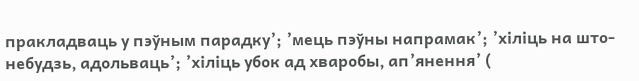пракладваць у пэўным парадку’; ’мець пэўны напрамак’; ’хіліць на што-небудзь, адольваць’; ’хіліць убок ад хваробы, ап’янення’ (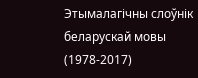Этымалагічны слоўнік беларускай мовы (1978-2017)